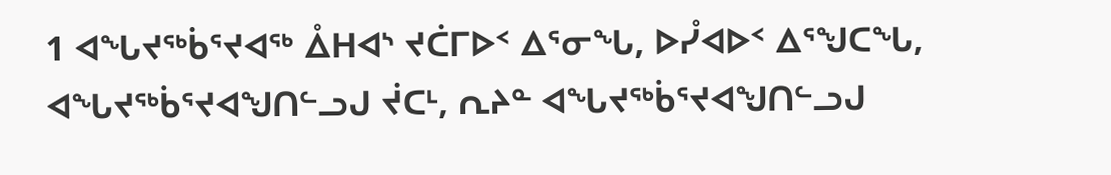1 ᐊᖓᔪᖅᑳᕐᔪᐊᖅ ᐂᕼᐊᔅ ᔪᑖᒥᐅᑉ ᐃᕐᓂᖓ, ᐅᓮᐊᐅᑉ ᐃᕐᖑᑕᖓ, ᐊᖓᔪᖅᑳᕐᔪᐊᖑᑎᓪᓗᒍ ᔫᑕᒻ, ᕆᔨᓐ ᐊᖓᔪᖅᑳᕐᔪᐊᖑᑎᓪᓗᒍ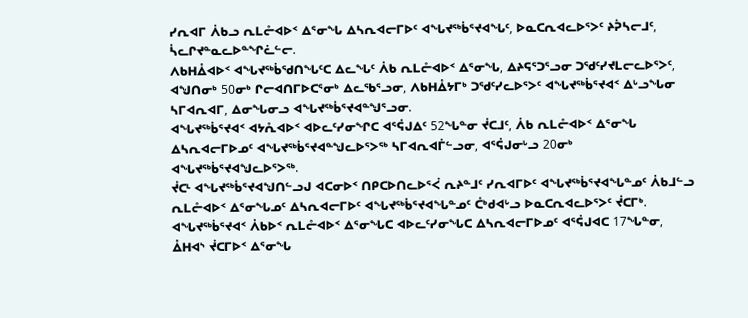ᓯᕆᐊᒥ ᐲᑲᓗ ᕆᒪᓔᐊᐅᑉ ᐃᕐᓂᖓ ᐃᓴᕆᐊᓕᒥᐅᑦ ᐊᖓᔪᖅᑳᕐᔪᐊᖓᑦ, ᐅᓇᑕᕆᐊᓚᐅᕐᐳᑦ ᔨᕉᓴᓕᒧᑦ, ᓵᓚᒋᔪᓐᓇᓚᐅᓐᖏᓛᓪᓕ.
ᐱᑲᕼᐂᐊᐅᑉ ᐊᖓᔪᖅᑳᖁᑎᖓᑦᑕ ᐃᓚᖓᑦ ᐲᑲ ᕆᒪᓔᐊᐅᑉ ᐃᕐᓂᖓ, ᐃᔨᕋᕐᑐᕐᓗᓂ ᑐᖁᑦᓯᔪᒪᓕᓚᐅᕐᐳᑦ, ᐊᖑᑎᓂᒃ 50ᓂᒃ ᒋᓕᐊᑎᒥᐅᑕᕐᓂᒃ ᐃᓚᖃᕐᓗᓂ, ᐱᑲᕼᐂᔭᒥᒃ ᑐᖁᑦᓯᓚᐅᕐᐳᑦ ᐊᖓᔪᖅᑳᕐᔪᐊᑉ ᐃᒡᓗᖓᓂ ᓴᒥᐊᕆᐊᒥ, ᐃᓂᖓᓂᓗ ᐊᖓᔪᖅᑳᕐᔪᐊᓐᖑᕐᓗᓂ.
ᐊᖓᔪᖅᑳᕐᔪᐊᑉ ᐊᔭᕅᐊᐅᑉ ᐊᐅᓚᑦᓯᓂᖏᑕ ᐊᕐᕌᒍᐃᑦ 52ᖓᓐᓂ ᔫᑕᒧᑦ, ᐲᑲ ᕆᒪᓔᐊᐅᑉ ᐃᕐᓂᖓ ᐃᓴᕆᐊᓕᒥᐅᓄᑦ ᐊᖓᔪᖅᑳᕐᔪᐊᓐᖑᓚᐅᕐᐳᖅ ᓴᒥᐊᕆᐊᒦᓪᓗᓂ, ᐊᕐᕌᒍᓂᒡᓗ 20ᓂᒃ ᐊᖓᔪᖅᑳᕐᔪᐊᖑᓚᐅᕐᐳᖅ.
ᔫᑕᒻ ᐊᖓᔪᖅᑳᕐᔪᐊᖑᑎᓪᓗᒍ ᐊᑕᓂᐅᑉ ᑎᑭᑕᐅᑎᓚᐅᕐᐹ ᕆᔨᓐᒧᑦ ᓯᕆᐊᒥᐅᑦ ᐊᖓᔪᖅᑳᕐᔪᐊᖓᓐᓄᑦ ᐲᑲᒧᓪᓗ ᕆᒪᓔᐊᐅᑉ ᐃᕐᓂᖓᓄᑦ ᐃᓴᕆᐊᓕᒥᐅᑦ ᐊᖓᔪᖅᑳᕐᔪᐊᖓᓐᓄᑦ ᑖᒃᑯᐊᒡᓗ ᐅᓇᑕᕆᐊᓚᐅᕐᐳᑦ ᔫᑕᒥᒃ.
ᐊᖓᔪᖅᑳᕐᔪᐊᑉ ᐲᑲᐅᑉ ᕆᒪᓔᐊᐅᑉ ᐃᕐᓂᖓᑕ ᐊᐅᓚᑦᓯᓂᖓᑕ ᐃᓴᕆᐊᓕᒥᐅᓄᑦ ᐊᕐᕌᒍᐊᑕ 17ᖓᓐᓂ, ᐂᕼᐊᔅ ᔫᑕᒥᐅᑉ ᐃᕐᓂᖓ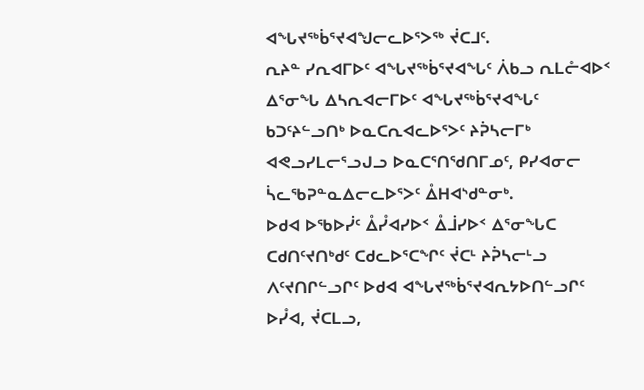ᐊᖓᔪᖅᑳᕐᔪᐊᖑᓕᓚᐅᕐᐳᖅ ᔫᑕᒧᑦ.
ᕆᔨᓐ ᓯᕆᐊᒥᐅᑦ ᐊᖓᔪᖅᑳᕐᔪᐊᖓᑦ ᐲᑲᓗ ᕆᒪᓔᐊᐅᑉ ᐃᕐᓂᖓ ᐃᓴᕆᐊᓕᒥᐅᑦ ᐊᖓᔪᖅᑳᕐᔪᐊᖓᑦ ᑲᑐᑦᔨᓪᓗᑎᒃ ᐅᓇᑕᕆᐊᓚᐅᕐᐳᑦ ᔨᕉᓴᓕᒥᒃ ᐊᕙᓗᓯᒪᓕᕐᓗᒍᓗ ᐅᓇᑕᕐᑎᖁᑎᒥᓄᑦ, ᑭᓯᐊᓂᓕ ᓵᓚᖃᕈᓐᓇᐃᓕᓚᐅᕐᐳᑦ ᐂᕼᐊᔅᑯᓐᓂᒃ.
ᐅᑯᐊ ᐅᖃᐅᓰᑦ ᐂᓮᐊᓯᐅᑉ ᐂᒨᓯᐅᑉ ᐃᕐᓂᖓᑕ ᑕᑯᑎᑦᔪᑎᒃᑯᑦ ᑕᑯᓚᐅᕐᑕᖏᑦ ᔫᑕᒻ ᔨᕉᓴᓕᒻᓗ ᐱᑦᔪᑎᒋᓪᓗᒋᑦ ᐅᑯᐊ ᐊᖓᔪᖅᑳᕐᔪᐊᕆᔭᐅᑎᓪᓗᒋᑦ ᐅᓮᐊ, ᔫᑕᒪᓗ,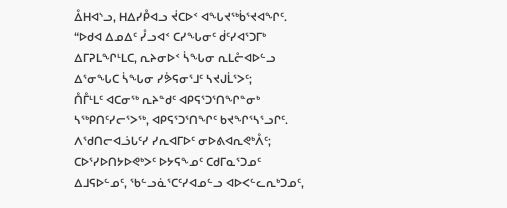ᐂᕼᐊᔅᓗ, ᕼᐃᓯᑬᐊᓗ ᔫᑕᐅᑉ ᐊᖓᔪᖅᑳᕐᔪᐊᖏᑦ.
“ᐅᑯᐊ ᐃᓄᐃᑦ ᓮᓗᐊᑉ ᑕᓯᖓᓂᑦ ᑰᑦᓯᐊᕐᑐᒥᒃ ᐃᒥᕈᒪᖏᒻᒪᑕ, ᕆᔨᓂᐅᑉ ᓵᖓᓂ ᕆᒪᓔᐊᐅᓪᓗ ᐃᕐᓂᖓᑕ ᓵᖓᓂ ᓯᕘᕋᓂᕐᒧᑦ ᓴᔪᒍᒫᕐᐳᑦ;
ᑍᒤᒻᒪᑦ ᐊᑕᓂᖅ ᕆᔨᓐᑯᑦ ᐊᑭᕋᕐᑐᕐᑎᖏᓐᓂᒃ ᓴᖅᑭᑎᑦᓯᓕᕐᐳᖅ, ᐊᑭᕋᕐᑐᕐᑎᖏᑦ ᑲᔪᖏᕐᓴᕐᓗᒋᑦ.
ᐱᖁᑎᓕᐊᓘᒐᑦᓯ ᓯᕆᐊᒥᐅᑦ ᓂᐅᕕᐊᕆᕙᒃᐰᑦ; ᑕᐅᕐᓯᐅᑎᔭᐅᕙᒃᐳᑦ ᐅᔭᕋᖕᓄᑦ ᑕᑯᒥᓇᕐᑐᓄᑦ ᐃᒧᕋᐅᓪᓄᑦ, ᖃᓪᓗᓈᕐᑕᑦᓯᐊᓄᓪᓗ ᐊᐅᐸᓪᓚᕆᒃᑐᓄᑦ,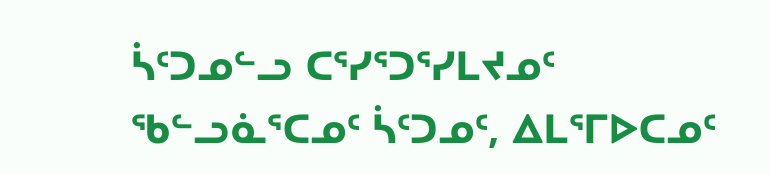ᓵᑦᑐᓄᓪᓗ ᑕᕐᓯᕐᑐᕐᓯᒪᔪᓄᑦ ᖃᓪᓗᓈᕐᑕᓄᑦ ᓵᑦᑐᓄᑦ, ᐃᒪᕐᒥᐅᑕᓄᑦ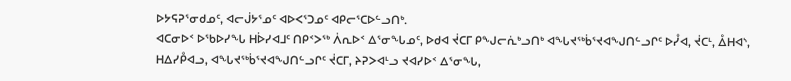ᐅᔭᕋᕈᕐᓂᑯᓄᑦ, ᐊᓕᒎᔭᕐᓄᑦ ᐊᐅᐸᕐᑐᓄᑦ ᐊᑭᓕᕐᑕᐅᓪᓗᑎᒃ.
ᐊᑕᓂᐅᑉ ᐅᖃᐅᓯᖓ ᕼᐆᓯᐊᒧᑦ ᑎᑭᑉᐳᖅ ᐲᕆᐅᑉ ᐃᕐᓂᖓᓄᑦ, ᐅᑯᐊ ᔫᑕᒥ ᑭᖑᓕᕇᒃᓗᑎᒃ ᐊᖓᔪᖅᑳᕐᔪᐊᖑᑎᓪᓗᒋᑦ ᐅᓮᐊ, ᔫᑕᒻ, ᐂᕼᐊᔅ, ᕼᐃᓯᑬᐊᓗ, ᐊᖓᔪᖅᑳᕐᔪᐊᖑᑎᓪᓗᒋᑦ ᔫᑕᒥ, ᔨᕈᐳᐊᒻᓗ ᔪᐊᓯᐅᑉ ᐃᕐᓂᖓ,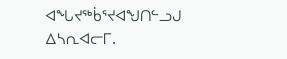ᐊᖓᔪᖅᑳᕐᔪᐊᖑᑎᓪᓗᒍ ᐃᓴᕆᐊᓕᒥ.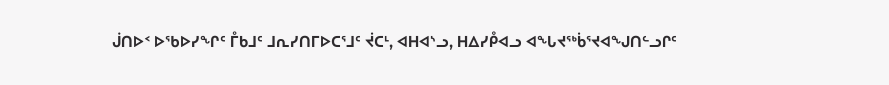ᒎᑎᐅᑉ ᐅᖃᐅᓯᖏᑦ ᒤᑲᒧᑦ ᒧᕆᓯᑎᒥᐅᑕᕐᒧᑦ ᔫᑕᒻ, ᐊᕼᐊᔅᓗ, ᕼᐃᓯᑬᐊᓗ ᐊᖓᔪᖅᑳᕐᔪᐊᖑᑎᓪᓗᒋᑦ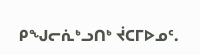ᑭᖑᓕᕇᒃᓗᑎᒃ ᔫᑕᒥᐅᓄᑦ.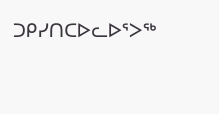ᑐᑭᓯᑎᑕᐅᓚᐅᕐᐳᖅ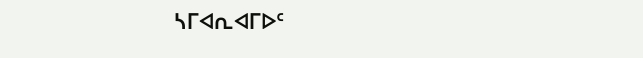ᓴᒥᐊᕆᐊᒥᐅᑦ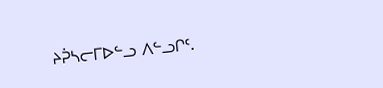ᔨᕉᓴᓕᒥᐅᓪᓗ ᐱᓪᓗᒋᑦ.